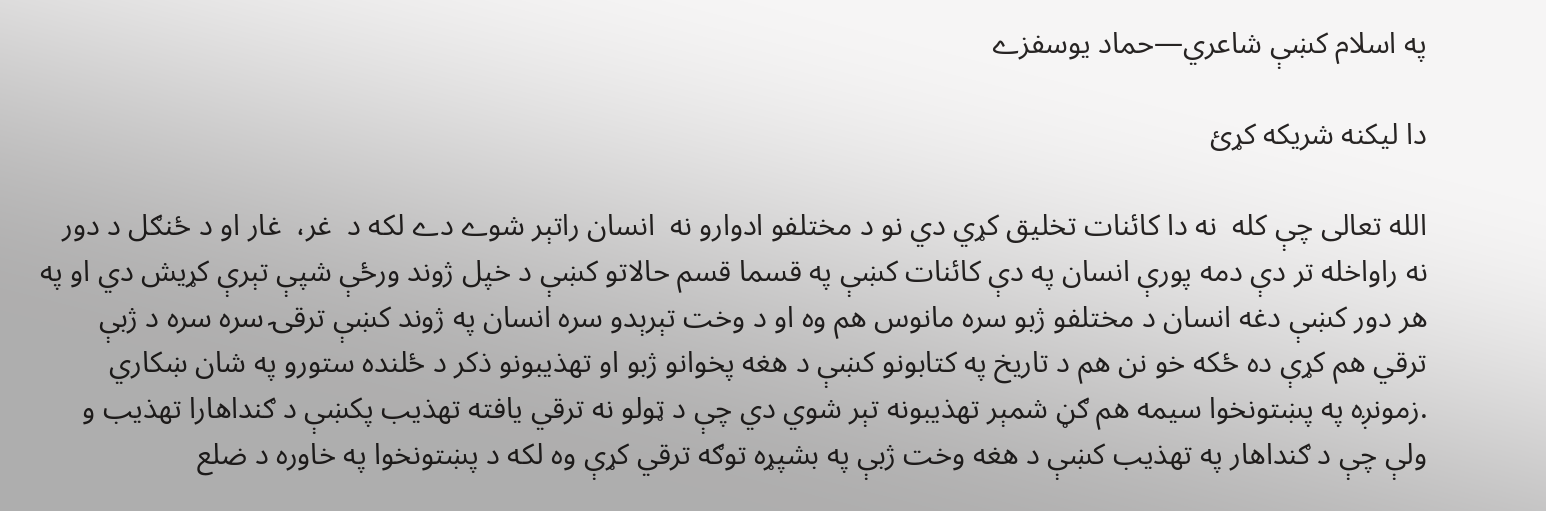په اسلام کښې شاعري—حماد يوسفزے

دا ليکنه شريکه کړئ

الله تعالی چې کله  نه دا کائنات تخليق کړي دي نو د مختلفو ادوارو نه  انسان راتېر شوے دے لکه د  غر،  غار او د ځنګل د دور نه راواخله تر دې دمه پورې انسان په دې کائنات کښې په قسما قسم حالاتو کښې د خپل ژوند ورځې شپې تېرې کړيش دي او په هر دور کښې دغه انسان د مختلفو ژبو سره مانوس هم وه او د وخت تېرېدو سره انسان په ژوند کښې ترقۍ سره سره د ژبې ترقي هم کړې ده ځکه خو نن هم د تاريخ په کتابونو کښې د هغه پخوانو ژبو او تهذيبونو ذکر د ځلنده ستورو په شان ښکاري .زمونږه په پښتونخوا سيمه هم ګڼ شمېر تهذيبونه تېر شوي دي چې د ټولو نه ترقي يافته تهذيب پکښې د ګنداهارا تهذيب و ولې چې د ګنداهار په تهذيب کښې د هغه وخت ژبې په بشپړه توګه ترقي کړې وه لکه د پښتونخوا په خاوره د ضلع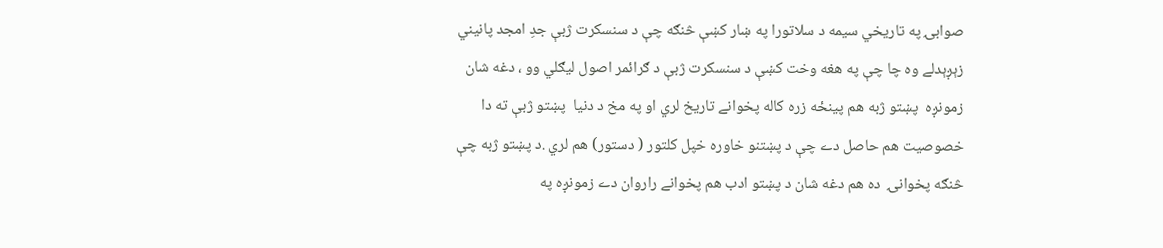صوابۍ په تاريخي سيمه د سلاتورا په ښار کښې څنګه چې د سنسکرت ژبې جدِ امجد پانيني زېږېدلے وه چا چې په هغه وخت کښې د سنسکرت ژبې د ګرائمر اصول ليګلي وو ، دغه شان زمونږه  پښتو ژبه هم پینځه زره کاله پخوانے تاريخ لري او په مخ د دنيا  پښتو ژبې ته دا خصوصيت هم حاصل دے چې د پښتنو خاوره خپل کلتور ( دستور) هم لري .د پښتو ژبه چې څنګه پخوانۍ  ده هم دغه شان د پښتو ادب هم پخوانے راروان دے زمونږه په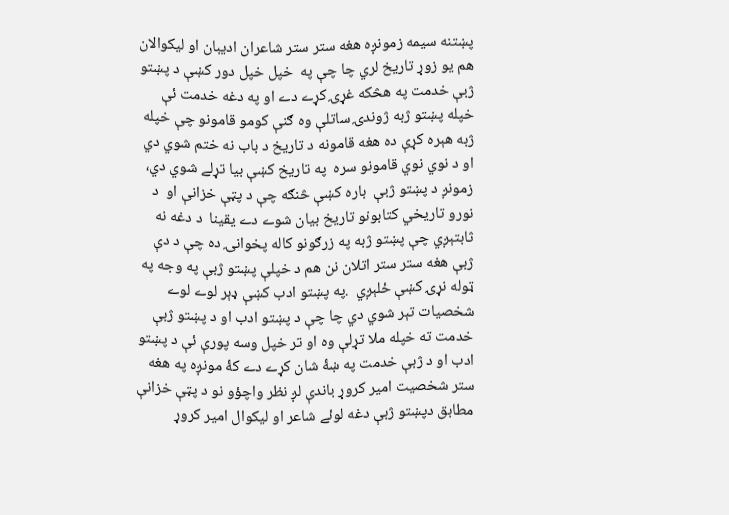پښتنه سيمه زمونږه هغه ستر ستر شاعران اديبان او ليکوالان هم يو زوړ تاريخ لري چا چې په  خپل خپل دور کښې د پښتو ژبې خدمت په هڅکه غړۍ کړے دے او په دغه خدمت ئې خپله پښتو ژبه ژوندۍ ساتلې وه ګنې کومو قامونو چې خپله ژبه هېره کړې ده هغه قامونه د تاريخ د باب نه ختم شوي دي او د نوي نوي قامونو سره  په تاريخ کښې بيا تړلے شوي دي، زمونږ د پښتو ژبې  باره کښې څنګه چې د پټې خزانې او  د نورو تاريخي کتابونو تاريخ بيان شوے دے يقينا  د دغه نه ثابتېږي چې پښتو ژبه په زرګونو کاله پخوانۍ ده چې د دې ژبې هغه ستر ستر اتلان نن هم د خپلې پښتو ژبې په وجه په ټوله نړۍ کښې ځلېږي  .په پښتو ادب کښې ډېر لوے لوے شخصيات تېر شوي دي چا چې د پښتو ادب او د پښتو ژبې خدمت ته خپله ملا تړلې وه او تر خپل وسه پورې ئې د پښتو ادب او د ژبې خدمت په ښۀ شان کړے دے کۀ مونږه په هغه ستر شخصيت امير کروړ باندې لږ نظر واچؤو نو د پټې خزانې مطابق دپښتو ژبې دغه لوئے شاعر او ليکوال امير کروړ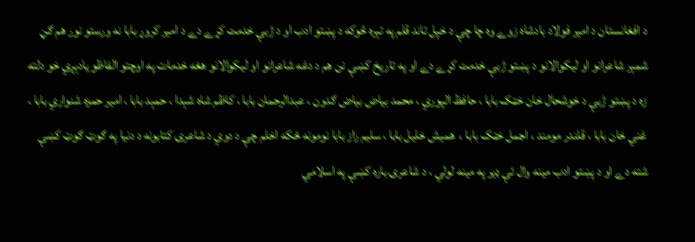د افغانستان د امير فولاد بادشاه زوے وه چا چې د خپل تاند قلم په تېره څوکه د پښتو ادب او د ژبې خدمت کړے دے د امير کروړ بابا نه ورستو نور هم ګڼ شمېر شاعرانو او ليکوالانو د پښتو ژبې خدمت کړے دے او په تاريخ کښې نن هم د دغه شاعرانو او ليکوالانو هغه خدمات په اوچتو الفاظو يادېږي خو دلته زه د پښتو ژبې د خوشحال خان خټک بابا ، حافظ الپوري ، محمد بياض بياض ګدون ، عبدالرحمان بابا ، کاظم شاه شېدا ، حمېد بابا ، امير حمزه شنواري بابا ، غني خان بابا ، قلندر مومند ، اجمل خټک بابا ،  هميش خليل بابا ، سليم راز بابا نومونه ځکه اخلم چې د دوي د شاعرۍ کتابونه د دنيا په ګوټ ګوټ کښې شته دے او د پښتو ادب مينه وال ئې ډير په مينه لولي ، د شاعرۍ باره کښې په اسلامي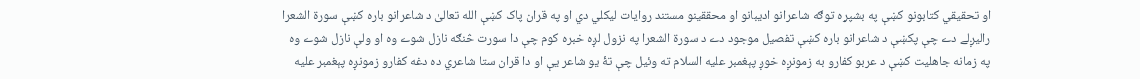او تحقيقي کتابونو کښې په بشپړه توګه شاعرانو اديبانو او محققينو مستند روايات ليکلي دي او په قران پاک کښې الله تعالیٰ د شاعرانو باره کښې سورة الشعرا راليږلے دے چې پکښې د شاعرانو باره کښې تفصيل موجود دے د سورة الشعرا په نزول لږه خبره کوم چې دا سورت څنګه نازل شوے وه او ولې نازل شوے وه په زمانه جاهليت کښې د عربو کفارو به زمونږه خوږ پېغمبر عليه السلام ته وئيل چې تۀ يو شاعر يې او دا قران ستا شاعري ده دغه کفارو زمونږه پېغمبر عليه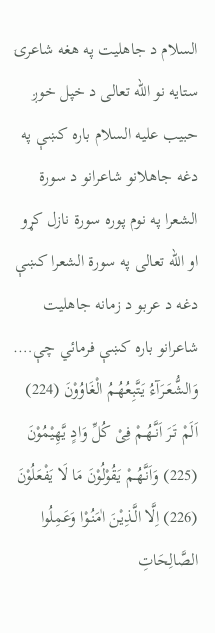السلام د جاهلیت په هغه شاعرۍ ستايه نو الله تعالی د خپل خوږ حبيب عليه السلام باره کښې په دغه جاهلانو شاعرانو د سورة الشعرا په نوم پوره سورة نازل کړو او الله تعالی په سورة الشعرا کښې دغه د عربو د زمانه جاهليت شاعرانو باره کښې فرمائي چې…. وَالشُّعَـرَآءُ يَتَّبِعُهُـمُ الْغَاوُوْنَ (224)  اَلَمْ تَـرَ اَنَّـهُـمْ فِىْ كُلِّ وَادٍ يَّهِيْمُوْنَ (225) وَاَنَّـهُـمْ يَقُوْلُوْنَ مَا لَا يَفْعَلُوْنَ (226) اِلَّا الَّـذِيْنَ اٰمَنُـوْا وَعَمِلُوا الصَّالِحَاتِ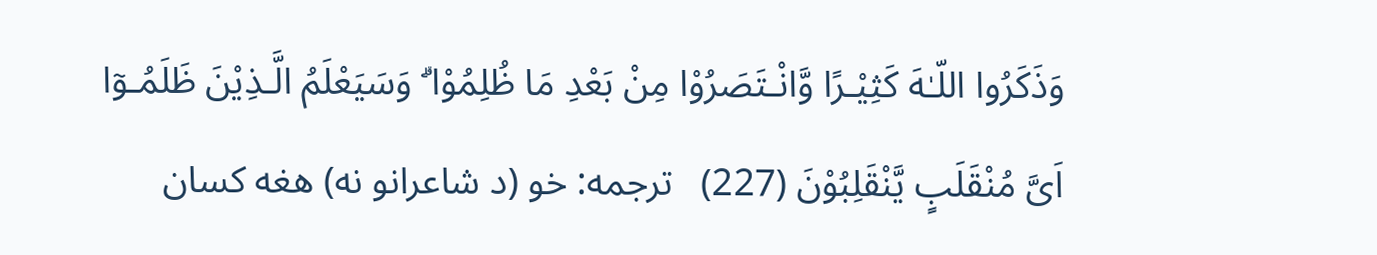وَذَكَرُوا اللّـٰهَ كَثِيْـرًا وَّانْـتَصَرُوْا مِنْ بَعْدِ مَا ظُلِمُوْا ۗ وَسَيَعْلَمُ الَّـذِيْنَ ظَلَمُـوٓا اَىَّ مُنْقَلَبٍ يَّنْقَلِبُوْنَ (227)   ترجمه: خو (د شاعرانو نه) هغه کسان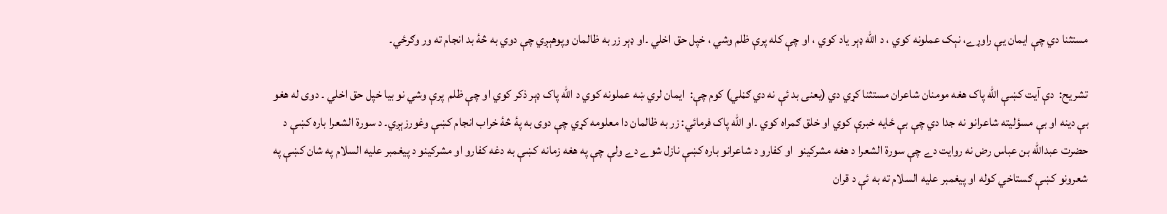مستثنا دي چې ايمان يې راوړے، نېک عملونه کوي ، د الله ډېر ياد کوي ، او چې کله پرې ظلم وشي ، خپل حق اخلي ۔او ډېر زر به ظالمان وپوهېږي چې دوي به څۀ بد انجام ته ور وګرځي۔

تشریح:  دې آيت کښې الله پاک هغه مومنان شاعران مستثنا کړي دي (يعنی بد ئې نه دي ګڼلي) کوم چې:  ایمان لري ښه عملونه کوي د الله پاک ډېر ذکر کوي او چې ظلم  پرې وشي نو بيا خپل حق اخلي ۔ دوی له هغو بې دينه او بې مسؤليته شاعرانو نه جدا دي چې بې ځايه خبرې کوي او خلق ګمراه کوي ۔او الله پاک فرمائي: زر به ظالمان دا معلومه کړي چې دوی به پۀ څۀ خراب انجام کښې وغورزېږي۔ د سورة الشعرا باره کښې د حضرت عبدالله بن عباس رض نه روايت دے چې سورة الشعرا د هغه مشرکينو  او کفارو د شاعرانو باره کښې نازل شوے دے ولې چې په هغه زمانه کښې به دغه کفارو او مشرکينو د پيغمبر عليه السلام په شان کښې په شعرونو کښې ګستاخي کوله او پيغمبر عليه السلام ته به ئې د قران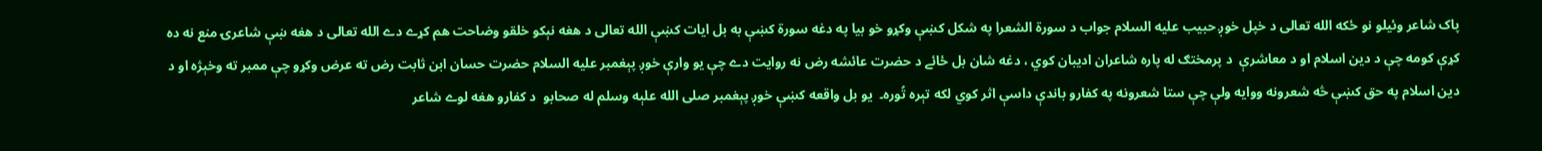پاک شاعر وئيلو نو ځکه الله تعالی د خپل خوږ حبيب عليه السلام جواب د سورة الشعرا په شکل کښې وکړو خو بيا په دغه سورة کښې به بل ايات کښې الله تعالی د هغه نېکو خلقو وضاحت هم کړے دے الله تعالی د هغه ښې شاعرۍ منع نه ده کړې کومه چې د دين اسلام او د معاشرې  د پرمختګ له پاره شاعران اديبان کوي ، دغه شان بل ځائے د حضرت عائشه رض نه روايت دے چې يو وارې خوږ پېغمبر عليه السلام حضرت حسان ابن ثابت رض ته عرض وکړو چې ممبر ته وخېژه او د دين اسلام په حق کښې څه شعرونه ووايه ولې چې ستا شعرونه په کفارو باندې داسې اثر کوي لکه تېره تُوره۔  يو بل واقعه کښې خوږ پېغمبر صلی الله علېه وسلم له صحابو  د کفارو هغه لوے شاعر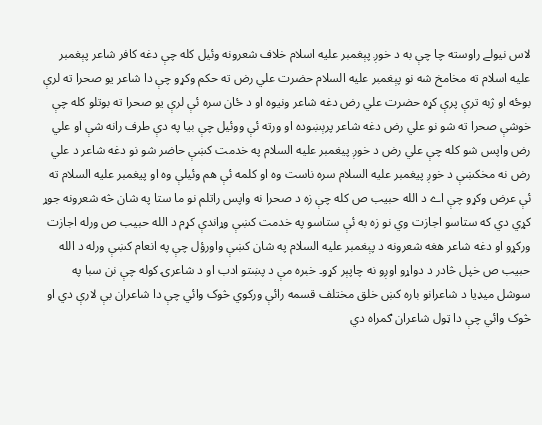لاس نیولے راوسته چا چې به د خوږ پېغمبر عليه اسلام خلاف شعرونه وئيل کله چې دغه کافر شاعر پېغمبر عليه اسلام ته مخامخ شه نو پېغمبر عليه السلام حضرت علي رض ته حکم وکړو چې دا شاعر يو صحرا ته لرې بوځه او ژبه ترې پرې کړه حضرت علي رض دغه شاعر ونيوه او د ځان سره ئې لرې يو صحرا ته بوتلو کله چې خوشې صحرا ته شو نو علي رض دغه شاعر پرېښوده او ورته ئې ووئيل چې بيا په دې طرف رانه شې او علي رض واپس شو کله چې علي رض د خوږ پيغمبر عليه السلام په خدمت کښې حاضر شو نو دغه شاعر د علي رض نه مخکښې د خوږ پيغمبر عليه السلام سره ناست وه او کلمه ئې هم وئيلې وه او پيغمبر عليه السلام ته ئې عرض وکړو چې اے د الله حبيب ص کله چې زه د صحرا نه واپس راتلم نو ما ستا په شان څه شعرونه جوړ کړي دي که ستاسو اجازت وي نو زه به ئې ستاسو په خدمت کښې وړاندې کړم د الله حبيب ص ورله اجازت ورکړو او دغه شاعر هغه شعرونه د پېغمبر عليه السلام په شان کښې واورؤل چې په انعام کښې ورله د الله حبيب ص خپل څادر د دواړو اوږو نه چاپېر کړو۔ خبره مې د پښتو ادب او د شاعرۍ کوله چې نن سبا په سوشل ميډيا د شاعرانو باره کښ خلق مختلف قسمه رائې ورکوي څوک وائي چې دا شاعران بې لارې دي او څوک وائي چې دا ټول شاعران ګمراه دي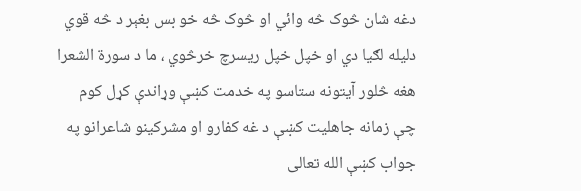دغه شان څوک څه وائي او څوک څه خو بس بغېر د څه قوي دليله لګيا دي او خپل خپل ريسرچ خرڅوي ، ما د سورة الشعرا هغه څلور آيتونه ستاسو په خدمت کښې وړاندې کړل کوم چې زمانه جاهليت کښې د غه کفارو او مشرکينو شاعرانو په جواب کښې الله تعالی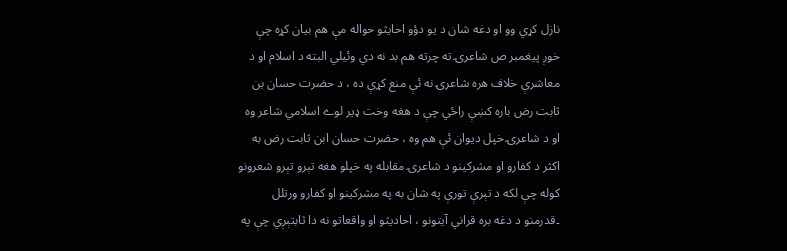نازل کړي وو او دغه شان د يو دؤو احايثو حواله مې هم بيان کړه چې خوږ پيغمبر ص شاعرۍ ته چرته هم بد نه دي وئيلي البته د اسلام او د معاشرې خلاف هره شاعرۍ نه ئې منع کړې ده ، د حضرت حسان بن ثابت رض باره کښې راځي چې د هغه وخت ډير لوے اسلامي شاعر وه او د شاعرۍ خپل ديوان ئې هم وه ، حضرت حسان ابن ثابت رض به اکثر د کفارو او مشرکينو د شاعرۍ مقابله په خپلو هغه تېرو تېرو شعرونو کوله چې لکه د تېرې تورې په شان به په مشرکينو او کفارو ورتلل ۔قدرمنو د دغه بره قراني آيتونو ، احاديثو او واقعاتو نه دا ثابتېږي چې په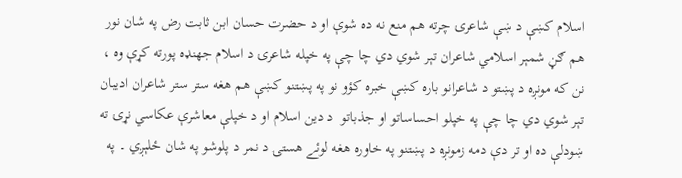اسلام کښې د ښې شاعرۍ چرته هم منع نه ده شوې او د حضرت حسان ابن ثابت رض په شان نور هم ګڼ شمېر اسلامي شاعران تېر شوي دي چا چې په خپله شاعرۍ د اسلام جهنډه پورته کړې وه ، نن که مونږه د پښتو د شاعرانو باره کښې خبره کؤو نو په پښتنو کښې هم هغه ستر ستر شاعران اديبان تېر شوي دي چا چې په خپلو احساساتو او جذباتو  د دين اسلام او د خپلې معاشرې عکاسي نړۍ ته ښودلې ده او تر دې دمه زمونږه د پښتنو په خاوره هغه لوئے هستۍ د نمر د پلوشو په شان ځلېږي ۔ په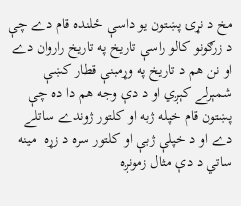مخ د نړۍ پښتون يو داسې ځلنده قام دے چې د زرګونو کالو راسې تاريخ په تاريخ راروان دے او نن هم د تاريخ په وړمبنې قطار کښې شمېرلے کېږي او د دې وجه هم دا ده چې پښتون قام خپله ژبه او کلتور ژوندے ساتلے دے او د خپلې ژبې او کلتور سره د زړه  مينه ساتي د دې مثال زمونږه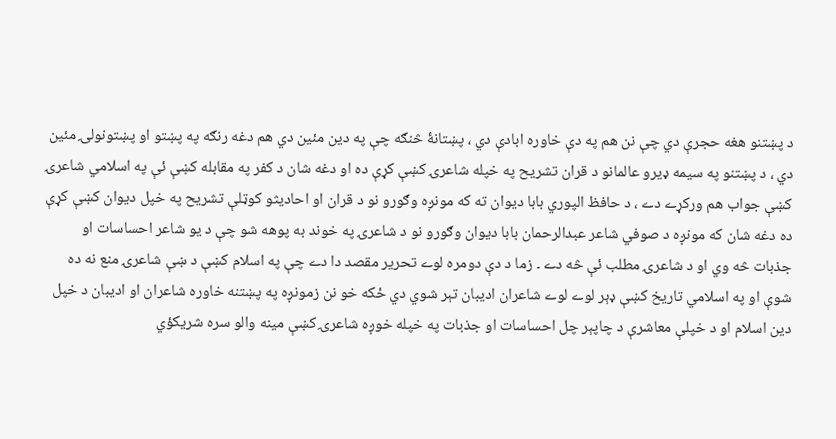د پښتنو هغه حجرې دي چې نن هم په دې خاوره ابادې دي ، پښتانۀ څنګه چې په دين مئين دي هم دغه رنګه په پښتو او پښتونولۍ مئين دي ، د پښتنو په سيمه ډيرو عالمانو د قران تشريح په خپله شاعرۍ کښې کړې ده او دغه شان د کفر په مقابله کښې ئې په اسلامي شاعرۍ کښې جواب هم ورکړے دے ، د حافظ الپوري بابا ديوان ته که مونږه وګورو نو د قران او احاديثو کوټلې تشريح په خپل ديوان کښې کړې ده دغه شان که مونږه د صوفي شاعر عبدالرحمان بابا ديوان وګورو نو د شاعرۍ په خوند به پوهه شو چې د يو شاعر احساسات او جذبات څه وي او د شاعرۍ مطلب ئې څه دے ۔ زما د دې دومره لوے تحرير مقصد دا دے چې په اسلام کښې د ښې شاعرۍ منع نه ده شوې او په اسلامي تاريخ کښې ډېر لوے لوے شاعران اديبان تېر شوي دي ځکه خو نن زمونږه په پښتنه خاوره شاعران او اديبان د خپل دين اسلام او د خپلې معاشرې د چاپېر چل احساسات او جذبات په خپله خوږه شاعرۍ کښې مينه والو سره شريکؤي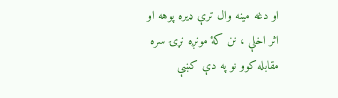او دغه مينه وال ترې ډيره پوهه او اثر اخلې ، نن کۀ مونږه نړۍ سره مقابله کوو نو په دې کښې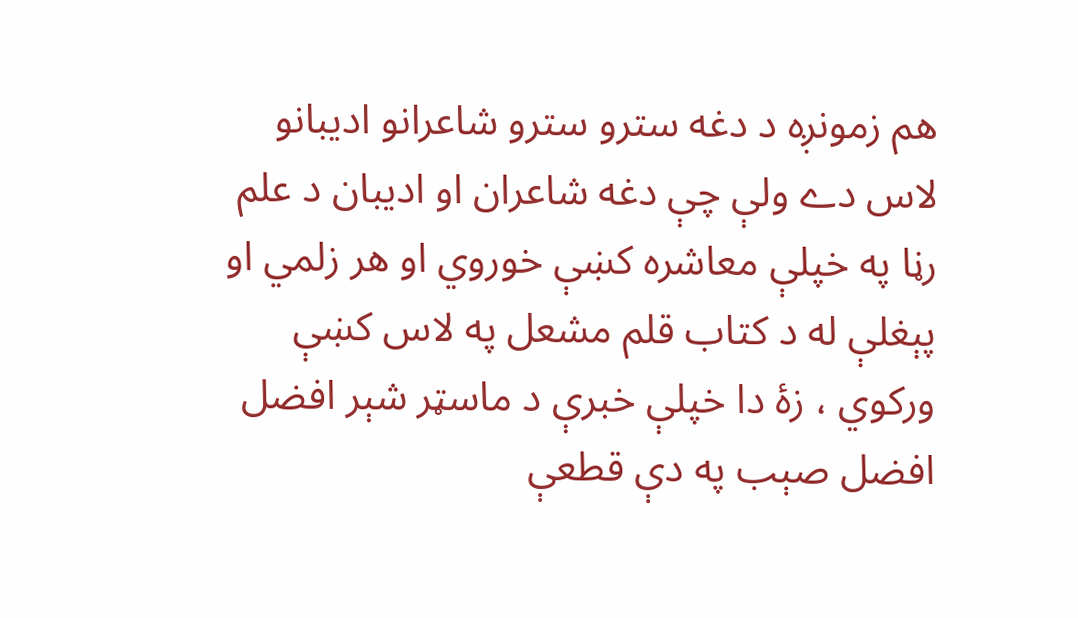هم زمونږه د دغه سترو سترو شاعرانو اديبانو لاس دے ولې چې دغه شاعران او اديبان د علم رڼا په خپلې معاشره کښې خوروي او هر زلمي او پېغلې له د کتاب قلم مشعل په لاس کښې ورکوي ، زۀ دا خپلې خبرې د ماسټر شېر افضل افضل صېب په دې قطعې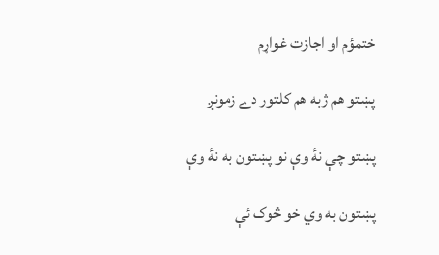ختمؤم او اجازت غواړم

پښتو هم ژبه هم کلتور دے زمونږ

پښتو چې نۀ وې نو پښتون به نۀ وې

پښتون به وي خو څوک ئې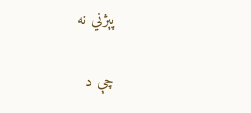پېژني نه

چې د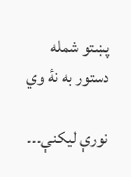پښتو شمله دستور به نۀ وي

نورې ليکنې۔۔۔